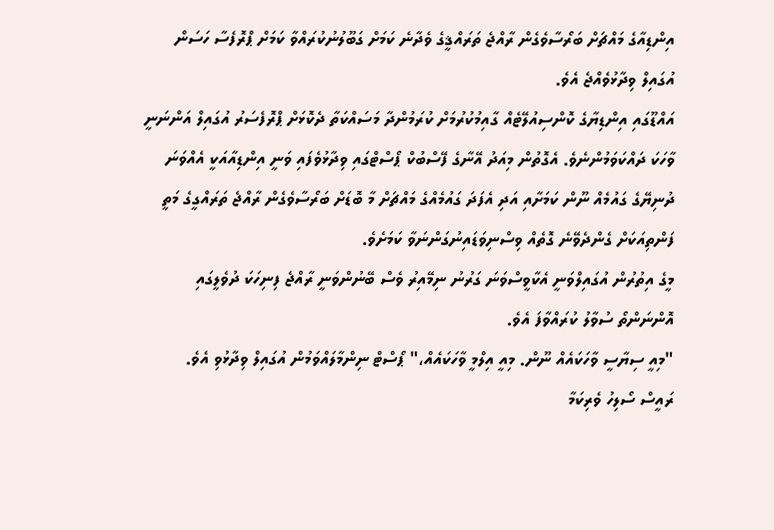އިންޑިއާގެ މައްޗަށް ބަރޯސާވެގެން ރާއްޖެ ތަރައްޤީގެ ވެދާނެ ކަމަށް ގަބޫލުނުކުރައްވާ ކަމަށް ޕްރޮފެސާ ހަސަން އުގައިލް ވިދާޅުވެއްޖެ އެވެ.
އައްޑޫގައި އިންޑިޔާގެ ކޮންސިއުލޭޓެއް ގާއިމުކުރުމަށް ކުރަމުންދާ މަސައްކަތާ ދެކޮޅަށް ޕްރޮފެސަރު އުގައިލް އަންނަނީ ވާހަކަ ދައްކަވަމުންނެވެ. އެގޮތުން މިއަދު އޭނާގެ ފޭސްބުކް ޕޯސްޓްގައި ވިދާޅުވެފައި ވަނީ އިންޑިއާއަކީ އެއްވަނަ ދުނިޔޭގެ ގައުމެއް ނޫން ކަމަށާއި އަދި އެފަދަ ގައުމެއްގެ މައްޗަށް މާ ބޮޑަށް ބަރޯސާވެގެން ރާއްޖެ ތަރައްގީގެ މަތީ ފަންތިއަކަށް ގެންދެވޭނެ ގޮތެއް ވިސްނިވަޑައިނުގަންނަވާ ކަމަށެވެ.
މީގެ އިތުރުން އުގައިލްވަނީ އެކާވީސްވަނަ ގަރުނު ނިމޭއިރު ވެސް ބޭނުންވަނީ ރާއްޖެ ފިނިހަކަ ދުވެލީގައި އޮންނަންތޯ ސުވާލު ކުރައްވާފަ އެވެ.
"މިއީ ސިޔާސީ ވާހަކައެއް ނޫން. މިއީ އިލްމީ ވާހަކައެއް،" ޕޯސްޓް ނިންމާލައްވަމުން އުގައިލް ވިދާޅުވި އެވެ.
ރައީސް ސޯލިހު ވެރިކަމާ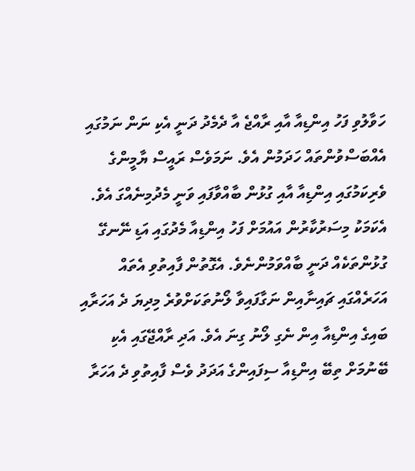ހަވާލުވި ފަހު އިންޑިއާ އާއި ރާއްޖެ އާ ދެމެދު ދަނީ އެކި ނަން ނަމުގައި އެއްބަސްވުންތައް ހަދަމުން އެވެ. ނަމަވެސް ރައީސް ޔާމީންގެ ވެރިކަމުގައި އިންޑިއާ އާއި ގުޅުން ބާއްވާފައި ވަނީ މެދުމިނެއްގަ އެވެ. އެކަމަކު މިސަރުކާރުން އައުމަށް ފަހު އިންޑިއާ މެދުގައި އަޑި ނޭނގޭ ގުޅުންތަކެއް ދަނީ ބާއްވަމުންނެވެ. އެގޮތުން ފާއިތުވި އެތައް އަހަރެއްގައި ޗައިނާއިން ނަގާފައިވާ ލޯނުތަކަށްވުރެ މިދިޔަ ދެ އަހަރާއި ބައިގެ އިންޑިއާ އިން ނެގި ލޯނު ގިނަ އެވެ. އަދި ރާއްޖޭގައި އެކި ބޭނުމަށް ތިބޭ އިންޑިއާ ސިފައިންގެ އަދަދު ވެސް ފާއިތުވި ދެ އަހަރާ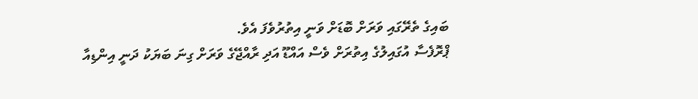ބައިގެ ތެރޭގައި ވަރަށް ބޮޑަށް ވަނީ އިތުރުވެފަ އެވެ.
ޕްރޮފެސާ އުގައިލުގެ އިތުރަށް ވެސް އައްޑޫ އަދި ރާއްޖޭގެ ވަރަށް ގިނަ ބަޔަކު ދަނީ އިންޑިއާ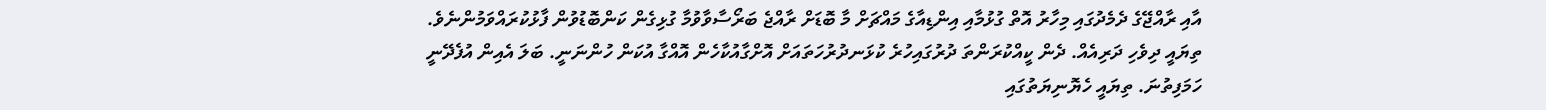އާއި ރާއްޖޭގެ ދެމެދުގައި މިހާރު އޮތް ގުޅުމާއި އިންޑިއާގެ މައްޗަށް މާ ބޮޑަށް ރާއްޖެ ބަރޯސާވާވުމާ ގުޅިގެން ކަންބޮޑުވުން ފާޅުކުރައްވަމުންނެވެ.
ތިޔައީ ދިވެހި ދަރިއެއް. ދެން ކީއްކުރަންތަ ދުރުގައިހުރެ ކުޅަނދުރުހަތައަށް އޮށްގާއުކާހެން އޮއްގާ އުކަން ހުންނަނީ. ބަލަ އެއިން އުފެދޭނީ ހަމަފިތުނަ. ތިޔައީ ހެޔޮނިޔަތުގައި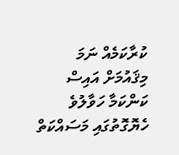ކުރާކަމެއް ނަމަ މިޤައުމަށް އައިސް ކަންކަމާ ހަވާލުވެ ހެޔޮގޮތުގައި މަސައްކަތް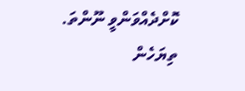ކޮށްދެއްވަންވީ ނޫންތަ.
ތިޔަހެން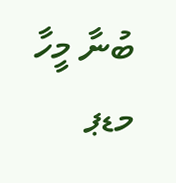ބުނާ މީހާ މޑޕ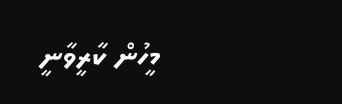މީހުން ކާރީވާނީ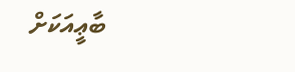ބާޢީއަކަށް